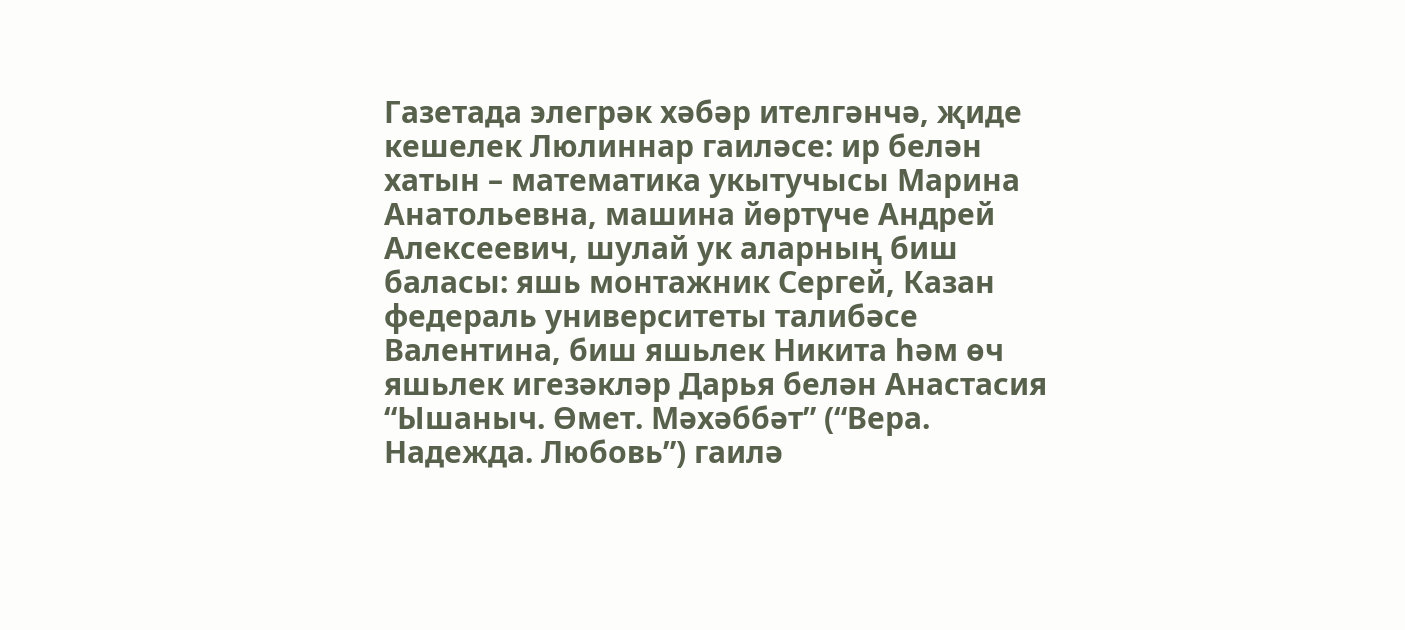Газетада элегрәк хәбәр ителгәнчә, җиде кешелек Люлиннар гаиләсе: ир белән хатын – математика укытучысы Марина Анатольевна, машина йөртүче Андрей Алексеевич, шулай ук аларның биш баласы: яшь монтажник Сергей, Казан федераль университеты талибәсе Валентина, биш яшьлек Никита һәм өч яшьлек игезәкләр Дарья белән Анастасия “Ышаныч. Өмет. Мәхәббәт” (“Вера. Надежда. Любовь”) гаилә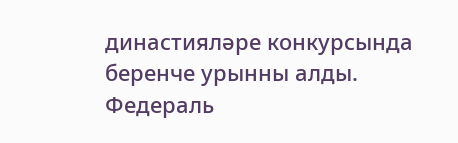династияләре конкурсында беренче урынны алды.
Федераль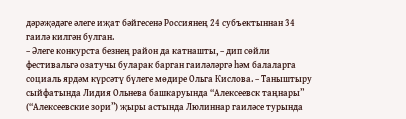дәрәҗәдәге әлеге иҗат бәйгесенә Россиянең 24 субъектыннан 34 гаилә килгән булган.
– Әлеге конкурста безнең район да катнашты, – дип сөйли фестивальгә озатучы буларак барган гаиләләргә һәм балаларга социаль ярдәм күрсәтү бүлеге мөдире Ольга Кислова. – Таныштыру сыйфатында Лидия Ольнева башкаруында “Алексеевск таңнары” (“Алексеевские зори”) җыры астында Люлиннар гаиләсе турында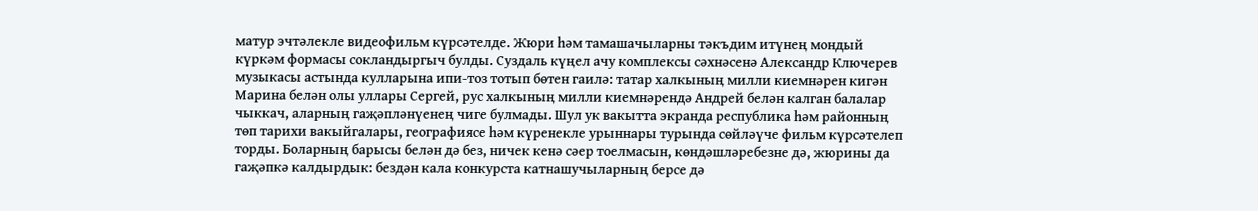матур эчтәлекле видеофильм күрсәтелде. Жюри һәм тамашачыларны тәкъдим итүнең мондый күркәм формасы сокландыргыч булды. Суздаль күңел ачу комплексы сәхнәсенә Александр Ключерев музыкасы астында кулларына ипи-тоз тотып бөтен гаилә: татар халкының милли киемнәрен кигән Марина белән олы уллары Сергей, рус халкының милли киемнәрендә Андрей белән калган балалар чыккач, аларның гаҗәпләнүенең чиге булмады. Шул ук вакытта экранда республика һәм районның төп тарихи вакыйгалары, географиясе һәм күренекле урыннары турында сөйләүче фильм күрсәтелеп торды. Боларның барысы белән дә без, ничек кенә сәер тоелмасын, көндәшләребезне дә, жюрины да гаҗәпкә калдырдык: бездән кала конкурста катнашучыларның берсе дә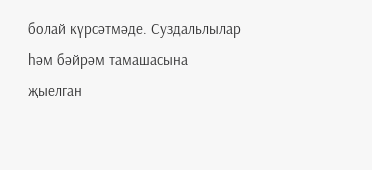болай күрсәтмәде. Суздальлылар һәм бәйрәм тамашасына җыелган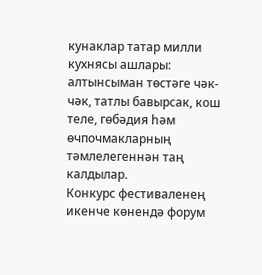кунаклар татар милли кухнясы ашлары: алтынсыман төстәге чәк-чәк, татлы бавырсак, кош теле, гөбәдия һәм өчпочмакларның тәмлелегеннән таң калдылар.
Конкурс фестиваленең икенче көнендә форум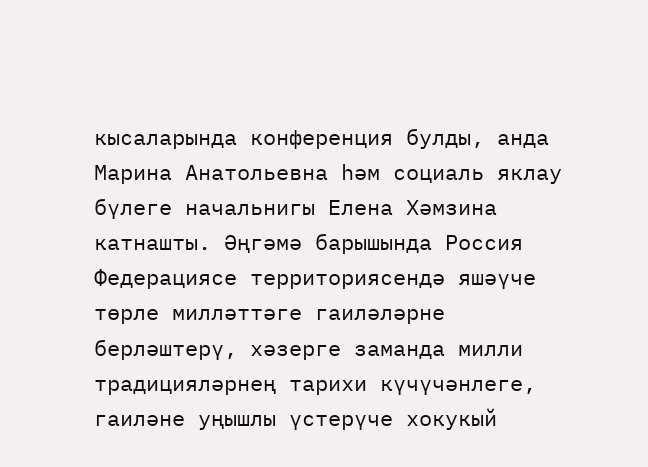кысаларында конференция булды, анда Марина Анатольевна һәм социаль яклау бүлеге начальнигы Елена Хәмзина катнашты. Әңгәмә барышында Россия Федерациясе территориясендә яшәүче төрле милләттәге гаиләләрне берләштерү, хәзерге заманда милли традицияләрнең тарихи күчүчәнлеге, гаиләне уңышлы үстерүче хокукый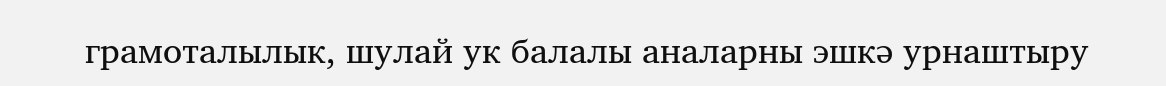грамоталылык, шулай ук балалы аналарны эшкә урнаштыру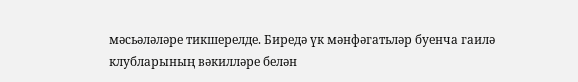мәсьәләләре тикшерелде. Биредә үк мәнфәгатьләр буенча гаилә клубларының вәкилләре белән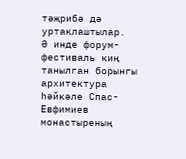тәҗрибә дә уртаклаштылар.
Ә инде форум-фестиваль киң танылган борынгы архитектура һәйкәле Спас-Евфимиев монастыреның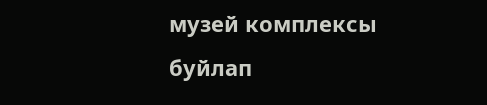музей комплексы буйлап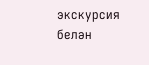экскурсия белән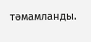тәмамланды.